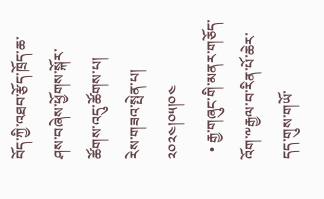བོད་ཀྱི་འཐབ་རྩོད་ཁྲོད་ཆ་ཤས་བཞེས་ཕྱོགས་སྐོར་ཚོགས་འདུ་ཚོགས་པ།
རེས་གཟའ་སྤེན་པ། ༢༠༢༤།༠༥།༠༤
  • རྒྱ་གཞུང་གི་མནར་གཅོད་འོག་༸རྒྱལ་བ་རིན་པོ་ཆེར་དད་གུས་གཡོ་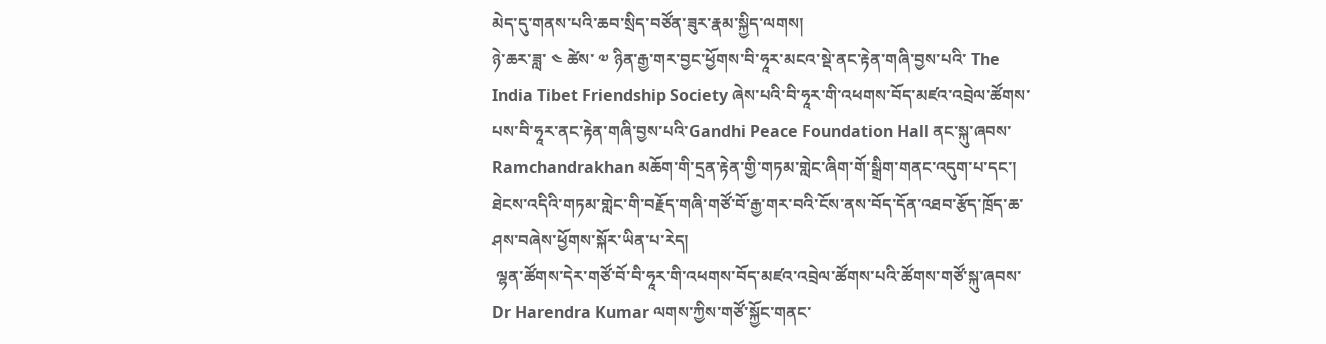མེད་དུ་གནས་པའི་ཆབ་སྲིད་བཙོན་ཟུར་རྣམ་སྐྱིད་ལགས།
ཉེ་ཆར་ཟླ་ ༤ ཚེས་ ༧ ཉིན་རྒྱ་གར་བྱང་ཕྱོགས་བི་ཧཱར་མངའ་སྡེ་ནང་རྟེན་གཞི་བྱས་པའི་ The India Tibet Friendship Society ཞེས་པའི་བི་ཧཱར་གི་འཕགས་བོད་མཛའ་འབྲེལ་ཚོགས་པས་བི་ཧཱར་ནང་རྟེན་གཞི་བྱས་པའི་Gandhi Peace Foundation Hall ནང་སྐུ་ཞབས་Ramchandrakhan མཆོག་གི་དྲན་རྟེན་གྱི་གཏམ་གླེང་ཞིག་གོ་སྒྲིག་གནང་འདུག་པ་དང་། ཐེངས་འདིའི་གཏམ་གླེང་གི་བརྗོད་གཞི་གཙོ་བོ་རྒྱ་གར་བའི་ངོས་ནས་བོད་དོན་འཐབ་རྩོད་ཁྲོད་ཆ་ཤས་བཞེས་ཕྱོགས་སྐོར་ཡིན་པ་རེད།
 ལྷན་ཚོགས་དེར་གཙོ་བོ་བི་ཧཱར་གི་འཕགས་བོད་མཛའ་འབྲེལ་ཚོགས་པའི་ཚོགས་གཙོ་སྐུ་ཞབས་ Dr Harendra Kumar ལགས་ཀྱིས་གཙོ་སྐྱོང་གནང་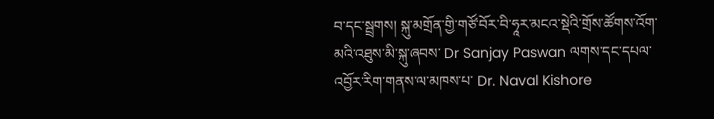བ་དང་སྦྲགས། སྐུ་མགྲོན་གྱི་གཙོ་བོར་བི་ཧཱར་མངའ་སྡེའི་གྲོས་ཚོགས་འོག་མའི་འཐུས་མི་སྐུ་ཞབས་ Dr Sanjay Paswan ལགས་དང་དཔལ་འབྱོར་རིག་གནས་ལ་མཁས་པ་ Dr. Naval Kishore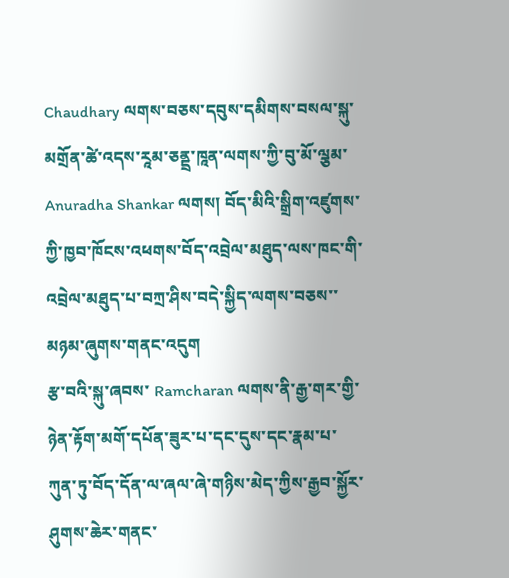Chaudhary ལགས་བཅས་དབུས་དམིགས་བསལ་སྐུ་མགྲོན་ཚེ་འདས་རཱམ་ཅནྡྲ་ཁཱན་ལགས་ཀྱི་བུ་མོ་ལྕམ་ Anuradha Shankar ལགས། བོད་མིའི་སྒྲིག་འཛུགས་ཀྱི་ཁྱབ་ཁོངས་འཕགས་བོད་འབྲེལ་མཐུད་ལས་ཁང་གི་འབྲེལ་མཐུད་པ་བཀྲ་ཤིས་བདེ་སྐྱིད་ལགས་བཅས་་མཉམ་ཞུགས་གནང་འདུག
རྩ་བའི་སྐུ་ཞབས་ Ramcharan ལགས་ནི་རྒྱ་གར་གྱི་ཉེན་རྟོག་མགོ་དཔོན་ཟུར་པ་དང་དུས་དང་རྣམ་པ་ཀུན་ཏུ་བོད་དོན་ལ་ཞལ་ཞེ་གཉིས་མེད་ཀྱིས་རྒྱབ་སྐྱོར་ཤུགས་ཆེར་གནང་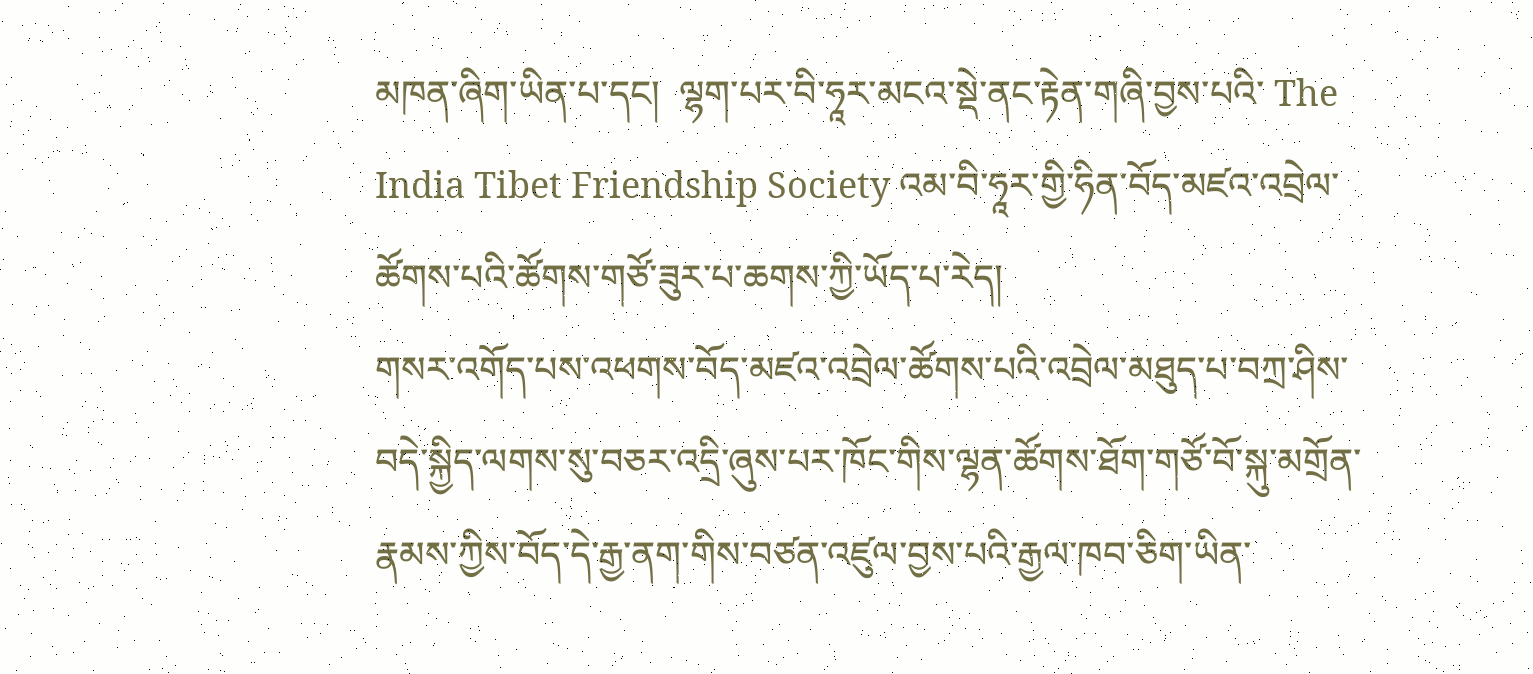མཁན་ཞིག་ཡིན་པ་དང།  ལྷག་པར་བི་ཧཱར་མངའ་སྡེ་ནང་རྟེན་གཞི་བྱས་པའི་ The India Tibet Friendship Society འམ་བི་ཧཱར་གྱི་ཧིན་བོད་མཛའ་འབྲེལ་ཚོགས་པའི་ཚོགས་གཙོ་ཟུར་པ་ཆགས་ཀྱི་ཡོད་པ་རེད།
གསར་འགོད་པས་འཕགས་བོད་མཛའ་འབྲེལ་ཚོགས་པའི་འབྲེལ་མཐུད་པ་བཀྲ་ཤིས་བདེ་སྐྱིད་ལགས་སུ་བཅར་འདྲི་ཞུས་པར་ཁོང་གིས་ལྷན་ཚོགས་ཐོག་གཙོ་བོ་སྐུ་མགྲོན་རྣམས་ཀྱིས་བོད་དེ་རྒྱ་ནག་གིས་བཙན་འཛུལ་བྱས་པའི་རྒྱལ་ཁབ་ཅིག་ཡིན་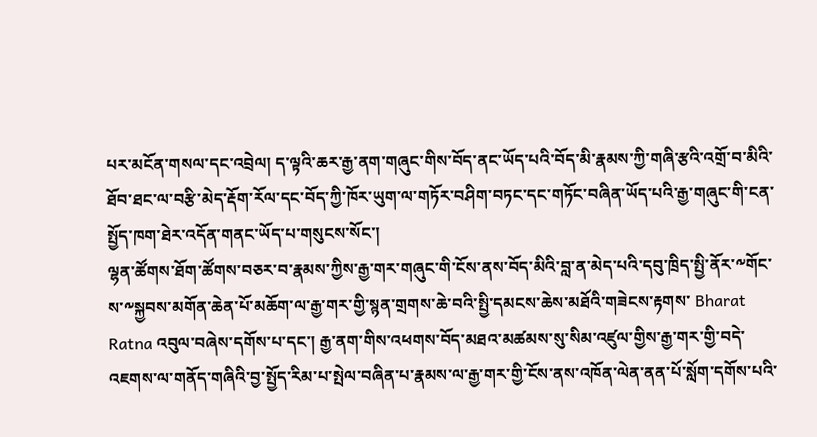པར་མངོན་གསལ་དང་འབྲེལ། ད་ལྟའི་ཆར་རྒྱ་ནག་གཞུང་གིས་བོད་ནང་ཡོད་པའི་བོད་མི་རྣམས་ཀྱི་གཞི་རྩའི་འགྲོ་བ་མིའི་ཐོབ་ཐང་ལ་བརྩི་མེད་རྡོག་རོལ་དང་བོད་ཀྱི་ཁོར་ཡུག་ལ་གཏོར་བཤིག་བཏང་དང་གཏོང་བཞིན་ཡོད་པའི་རྒྱ་གཞུང་གི་ངན་སྤྱོད་ཁག་ཐེར་འདོན་གནང་ཡོད་པ་གསུངས་སོང་།
ལྷན་ཚོགས་ཐོག་ཚོགས་བཅར་བ་རྣམས་ཀྱིས་རྒྱ་གར་གཞུང་གི་ངོས་ནས་བོད་མིའི་བླ་ན་མེད་པའི་དབུ་ཁྲིད་སྤྱི་ནོར་༸གོང་ས་༸སྐྱབས་མགོན་ཆེན་པོ་མཆོག་ལ་རྒྱ་གར་གྱི་སྙན་གྲགས་ཆེ་བའི་སྤྱི་དམངས་ཆེས་མཐོའི་གཟེངས་རྟགས་ Bharat Ratna འབུལ་བཞེས་དགོས་པ་དང་། རྒྱ་ནག་གིས་འཕགས་བོད་མཐའ་མཚམས་སུ་སིམ་འཛུལ་གྱིས་རྒྱ་གར་གྱི་བདེ་འཇགས་ལ་གནོད་གཞིའི་བྱ་སྤྱོད་རིམ་པ་སྤེལ་བཞིན་པ་རྣམས་ལ་རྒྱ་གར་གྱི་ངོས་ནས་འཁོན་ལེན་ནན་པོ་སློག་དགོས་པའི་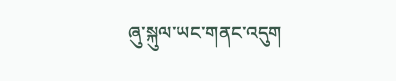ཞུ་སྐུལ་ཡང་གནང་འདུག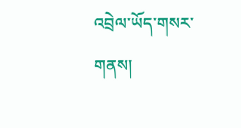འབྲེལ་ཡོད་གསར་གནས།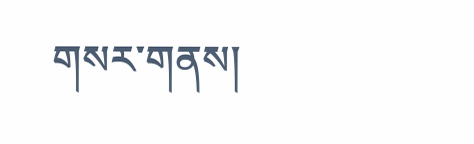གསར་གནས།